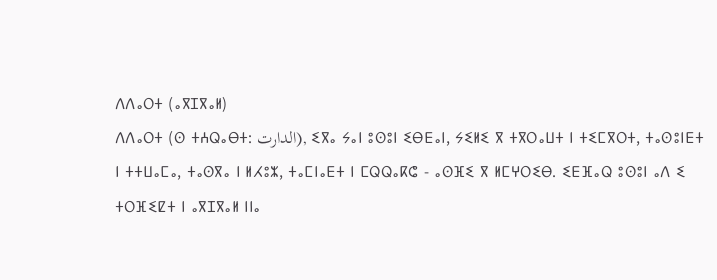ⴷⴷⴰⵔⵜ (ⴰⴳⵊⴳⴰⵍ)
ⴷⴷⴰⵔⵜ (ⵙ ⵜⵄⵕⴰⴱⵜ: الدارت), ⵉⴳⴰ ⵢⴰⵏ ⵓⵙⵓⵏ ⵉⴱⴹⴰⵏ, ⵢⵉⵍⵉ ⴳ ⵜⴳⵔⴰⵡⵜ ⵏ ⵜⵉⵎⴳⵔⵜ, ⵜⴰⵙⵓⵏⴹⵜ ⵏ ⵜⵜⵡⴰⵎⴰ, ⵜⴰⵙⴳⴰ ⵏ ⵍⵃⵓⵣ, ⵜⴰⵎⵏⴰⴹⵜ ⵏ ⵎⵕⵕⴰⴽⵛ - ⴰⵙⴼⵉ ⴳ ⵍⵎⵖⵔⵉⴱ. ⵉⴹⴼⴰⵕ ⵓⵙⵓⵏ ⴰⴷ ⵉ ⵜⵔⴼⵉⵇⵜ ⵏ ⴰⴳⵊⴳⴰⵍ ⵏⵏⴰ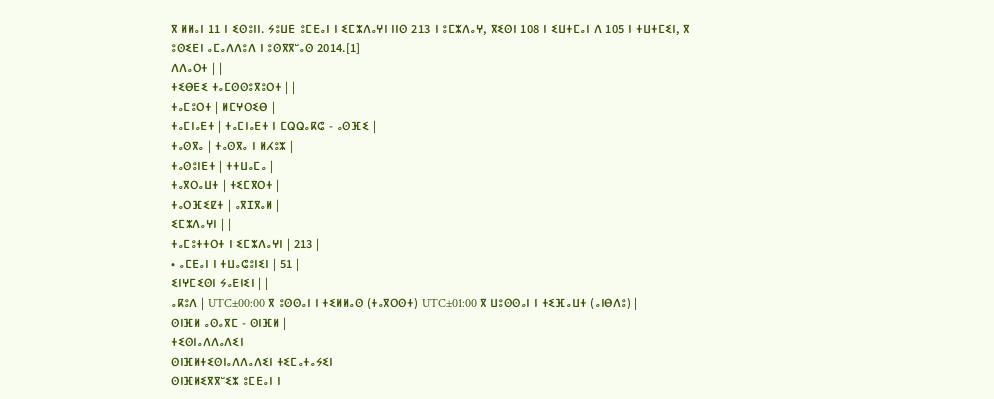ⴳ ⵍⵍⴰⵏ 11 ⵏ ⵉⵙⵓⵏⵏ. ⵢⵓⵡⴹ ⵓⵎⴹⴰⵏ ⵏ ⵉⵎⵣⴷⴰⵖⵏ ⵏⵏⵙ 213 ⵏ ⵓⵎⵣⴷⴰⵖ, ⴳⵉⵙⵏ 108 ⵏ ⵉⵡⵜⵎⴰⵏ ⴷ 105 ⵏ ⵜⵡⵜⵎⵉⵏ, ⴳ ⵓⵙⵉⴹⵏ ⴰⵎⴰⴷⴷⵓⴷ ⵏ ⵓⵙⴳⴳⵯⴰⵙ 2014.[1]
ⴷⴷⴰⵔⵜ | |
ⵜⵉⴱⴹⵉ ⵜⴰⵎⵙⵙⵓⴳⵓⵔⵜ | |
ⵜⴰⵎⵓⵔⵜ | ⵍⵎⵖⵔⵉⴱ |
ⵜⴰⵎⵏⴰⴹⵜ | ⵜⴰⵎⵏⴰⴹⵜ ⵏ ⵎⵕⵕⴰⴽⵛ - ⴰⵙⴼⵉ |
ⵜⴰⵙⴳⴰ | ⵜⴰⵙⴳⴰ ⵏ ⵍⵃⵓⵣ |
ⵜⴰⵙⵓⵏⴹⵜ | ⵜⵜⵡⴰⵎⴰ |
ⵜⴰⴳⵔⴰⵡⵜ | ⵜⵉⵎⴳⵔⵜ |
ⵜⴰⵔⴼⵉⵇⵜ | ⴰⴳⵊⴳⴰⵍ |
ⵉⵎⵣⴷⴰⵖⵏ | |
ⵜⴰⵎⵓⵜⵜⵔⵜ ⵏ ⵉⵎⵣⴷⴰⵖⵏ | 213 |
• ⴰⵎⴹⴰⵏ ⵏ ⵜⵡⴰⵛⵓⵏⵉⵏ | 51 |
ⵉⵏⵖⵎⵉⵙⵏ ⵢⴰⴹⵏⵉⵏ | |
ⴰⴽⵓⴷ | UTC±00:00 ⴳ ⵓⵙⵙⴰⵏ ⵏ ⵜⵉⵍⵍⴰⵙ (ⵜⴰⴳⵔⵙⵜ) UTC±01:00 ⴳ ⵡⵓⵙⵙⴰⵏ ⵏ ⵜⵉⴼⴰⵡⵜ (ⴰⵏⴱⴷⵓ) |
ⵙⵏⴼⵍ ⴰⵙⴰⴳⵎ - ⵙⵏⴼⵍ |
ⵜⵉⵙⵏⴰⴷⴷⴰⴷⵉⵏ
ⵙⵏⴼⵍⵜⵉⵙⵏⴰⴷⴷⴰⴷⵉⵏ ⵜⵉⵎⴰⵜⴰⵢⵉⵏ
ⵙⵏⴼⵍⵉⴳⴳⵯⵉⵣ ⵓⵎⴹⴰⵏ ⵏ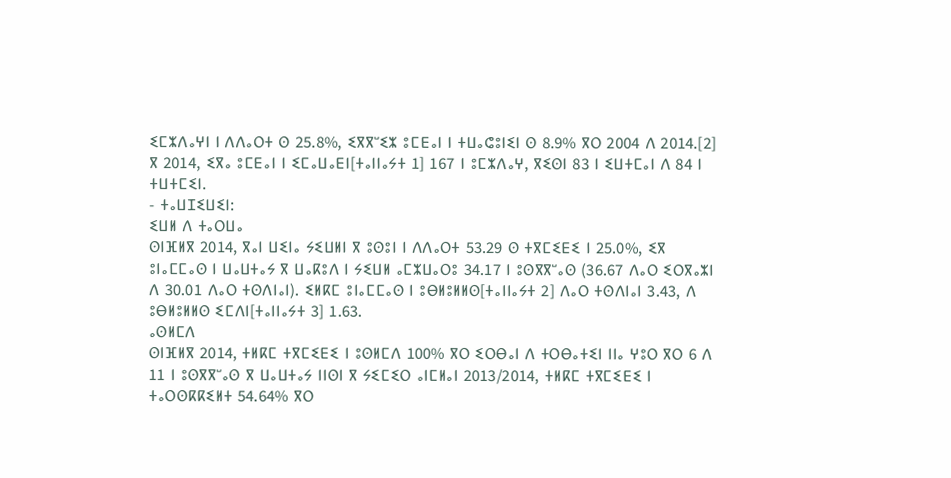ⵉⵎⵣⴷⴰⵖⵏ ⵏ ⴷⴷⴰⵔⵜ ⵙ 25.8%, ⵉⴳⴳⵯⵉⵣ ⵓⵎⴹⴰⵏ ⵏ ⵜⵡⴰⵛⵓⵏⵉⵏ ⵙ 8.9% ⴳⵔ 2004 ⴷ 2014.[2] ⴳ 2014, ⵉⴳⴰ ⵓⵎⴹⴰⵏ ⵏ ⵉⵎⴰⵡⴰⴹⵏ[ⵜⴰⵏⵏⴰⵢⵜ 1] 167 ⵏ ⵓⵎⵣⴷⴰⵖ, ⴳⵉⵙⵏ 83 ⵏ ⵉⵡⵜⵎⴰⵏ ⴷ 84 ⵏ ⵜⵡⵜⵎⵉⵏ.
- ⵜⴰⵡⵊⵉⵡⵉⵏ:
ⵉⵡⵍ ⴷ ⵜⴰⵔⵡⴰ
ⵙⵏⴼⵍⴳ 2014, ⴳⴰⵏ ⵡⵉⵏⴰ ⵢⵉⵡⵍⵏ ⴳ ⵓⵙⵓⵏ ⵏ ⴷⴷⴰⵔⵜ 53.29 ⵙ ⵜⴳⵎⵉⴹⵉ ⵏ 25.0%, ⵉⴳ ⵓⵏⴰⵎⵎⴰⵙ ⵏ ⵡⴰⵡⵜⴰⵢ ⴳ ⵡⴰⴽⵓⴷ ⵏ ⵢⵉⵡⵍ ⴰⵎⵣⵡⴰⵔⵓ 34.17 ⵏ ⵓⵙⴳⴳⵯⴰⵙ (36.67 ⴷⴰⵔ ⵉⵔⴳⴰⵣⵏ ⴷ 30.01 ⴷⴰⵔ ⵜⵙⴷⵏⴰⵏ). ⵉⵍⴽⵎ ⵓⵏⴰⵎⵎⴰⵙ ⵏ ⵓⴱⵍⵓⵍⵍⵙ[ⵜⴰⵏⵏⴰⵢⵜ 2] ⴷⴰⵔ ⵜⵙⴷⵏⴰⵏ 3.43, ⴷ ⵓⴱⵍⵓⵍⵍⵙ ⵉⵎⴷⵏ[ⵜⴰⵏⵏⴰⵢⵜ 3] 1.63.
ⴰⵙⵍⵎⴷ
ⵙⵏⴼⵍⴳ 2014, ⵜⵍⴽⵎ ⵜⴳⵎⵉⴹⵉ ⵏ ⵓⵙⵍⵎⴷ 100% ⴳⵔ ⵉⵔⴱⴰⵏ ⴷ ⵜⵔⴱⴰⵜⵉⵏ ⵏⵏⴰ ⵖⵓⵔ ⴳⵔ 6 ⴷ 11 ⵏ ⵓⵙⴳⴳⵯⴰⵙ ⴳ ⵡⴰⵡⵜⴰⵢ ⵏⵏⵙⵏ ⴳ ⵢⵉⵎⵉⵔ ⴰⵏⵎⵍⴰⵏ 2013/2014, ⵜⵍⴽⵎ ⵜⴳⵎⵉⴹⵉ ⵏ ⵜⴰⵔⵙⴽⴽⵉⵍⵜ 54.64% ⴳⵔ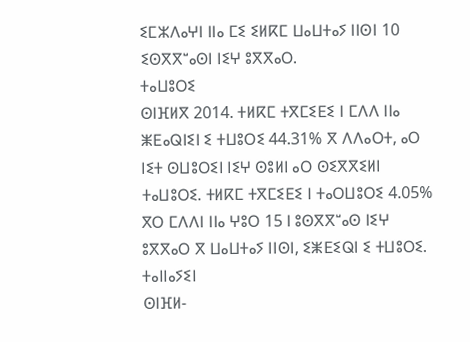ⵉⵎⵣⴷⴰⵖⵏ ⵏⵏⴰ ⵎⵉ ⵉⵍⴽⵎ ⵡⴰⵡⵜⴰⵢ ⵏⵏⵙⵏ 10 ⵉⵙⴳⴳⵯⴰⵙⵏ ⵏⵉⵖ ⵓⴳⴳⴰⵔ.
ⵜⴰⵡⵓⵔⵉ
ⵙⵏⴼⵍⴳ 2014. ⵜⵍⴽⵎ ⵜⴳⵎⵉⴹⵉ ⵏ ⵎⴷⴷ ⵏⵏⴰ ⵥⴹⴰⵕⵏⵉⵏ ⵉ ⵜⵡⵓⵔⵉ 44.31% ⴳ ⴷⴷⴰⵔⵜ, ⴰⵔ ⵏⵉⵜ ⵙⵡⵓⵔⵉⵏ ⵏⵉⵖ ⵙⵓⵍⵏ ⴰⵔ ⵙⵉⴳⴳⵉⵍⵏ ⵜⴰⵡⵓⵔⵉ. ⵜⵍⴽⵎ ⵜⴳⵎⵉⴹⵉ ⵏ ⵜⴰⵔⵡⵓⵔⵉ 4.05% ⴳⵔ ⵎⴷⴷⵏ ⵏⵏⴰ ⵖⵓⵔ 15 ⵏ ⵓⵙⴳⴳⵯⴰⵙ ⵏⵉⵖ ⵓⴳⴳⴰⵔ ⴳ ⵡⴰⵡⵜⴰⵢ ⵏⵏⵙⵏ, ⵉⵥⴹⵉⵕⵏ ⵉ ⵜⵡⵓⵔⵉ.
ⵜⴰⵏⵏⴰⵢⵉⵏ
ⵙⵏⴼⵍ-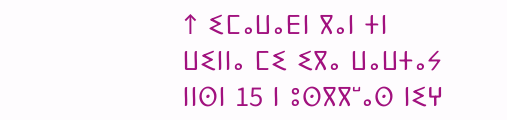↑ ⵉⵎⴰⵡⴰⴹⵏ ⴳⴰⵏ ⵜⵏ ⵡⵉⵏⵏⴰ ⵎⵉ ⵉⴳⴰ ⵡⴰⵡⵜⴰⵢ ⵏⵏⵙⵏ 15 ⵏ ⵓⵙⴳⴳⵯⴰⵙ ⵏⵉⵖ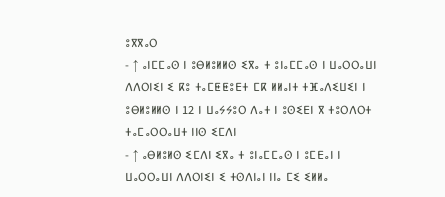ⵓⴳⴳⴰⵔ
- ↑ ⴰⵏⵎⵎⴰⵙ ⵏ ⵓⴱⵍⵓⵍⵍⵙ ⵉⴳⴰ ⵜ ⵓⵏⴰⵎⵎⴰⵙ ⵏ ⵡⴰⵔⵔⴰⵡⵏ ⴷⴷⵔⵏⵉⵏ ⵉ ⴽⵓ ⵜⴰⵎⵟⵟⵓⴹⵜ ⵎⴽ ⵍⵍⴰⵏⵜ ⵜⴼⴰⴷⵉⵡⵉⵏ ⵏ ⵓⴱⵍⵓⵍⵍⵙ ⵏ 12 ⵏ ⵡⴰⵢⵢⵓⵔ ⴷⴰⵜ ⵏ ⵓⵙⵉⴹⵏ ⴳ ⵜⵓⵔⴷⵔⵜ ⵜⴰⵎⴰⵔⵔⴰⵡⵜ ⵏⵏⵙ ⵉⵎⴷⵏ
- ↑ ⴰⴱⵍⵓⵍⵙ ⵉⵎⴷⵏ ⵉⴳⴰ ⵜ ⵓⵏⴰⵎⵎⴰⵙ ⵏ ⵓⵎⴹⴰⵏ ⵏ ⵡⴰⵔⵔⴰⵡⵏ ⴷⴷⵔⵏⵉⵏ ⵉ ⵜⵙⴷⵏⴰⵏ ⵏⵏⴰ ⵎⵉ ⵉⵍⵍⴰ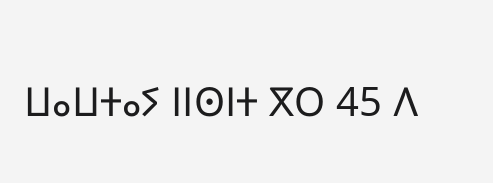ⵡⴰⵡⵜⴰⵢ ⵏⵏⵙⵏⵜ ⴳⵔ 45 ⴷ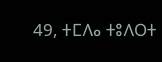49, ⵜⵎⴷⴰ ⵜⵓⴷⵔⵜ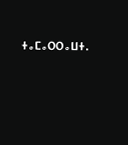ⵜⴰⵎⴰⵔⵔⴰⵡⵜ.